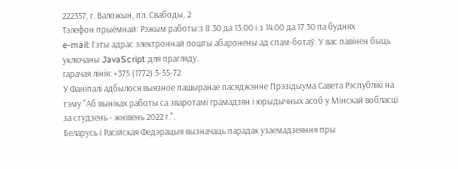222357, г. Валожын, пл. Свабоды, 2
Тэлефон прыёмнай: Рэжым работы:з 8.30 да 13.00 і з 14.00 да 17.30 па буднях
e-mail: Гэты адрас электроннай пошты абаронены ад спам-ботаў. У вас павінен быць уключаны JavaScript для прагляду.
гарачая лінія: +375 (1772) 5-55-72
У Фаніпалі адбылося выязное пашыранае пасяджэнне Прэзідыума Савета Рэспублікі на тэму "Аб выніках работы са зваротамі грамадзян і юрыдычных асоб у Мінскай вобласці за студзень - жнівень 2022 г.".
Беларусь і Расійская Федэрацыя вызначаць парадак узаемадзеяння пры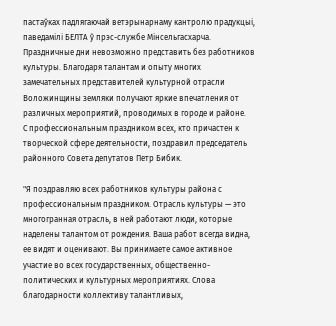пастаўках падлягаючай ветэрынарнаму кантролю прадукцыі, паведамілі БЕЛТА ў прэс-службе Мінсельгасхарча.
Праздничные дни невозможно представить без работников культуры. Благодаря талантам и опыту многих замечательных представителей культурной отрасли Воложинщины земляки получают яркие впечатления от различных мероприятий, проводимых в городе и районе.
С профессиональным праздником всех, кто причастен к творческой сфере деятельности, поздравил председатель районного Совета депутатов Петр Бибик.

"Я поздравляю всех работников культуры района с профессиональным праздником. Отрасль культуры — это многогранная отрасль, в ней работают люди, которые наделены талантом от рождения. Ваша работ всегда видна, ее видят и оценивают. Вы принимаете самое активное участие во всех государственных, общественно-политических и культурных мероприятиях. Слова благодарности коллективу талантливых,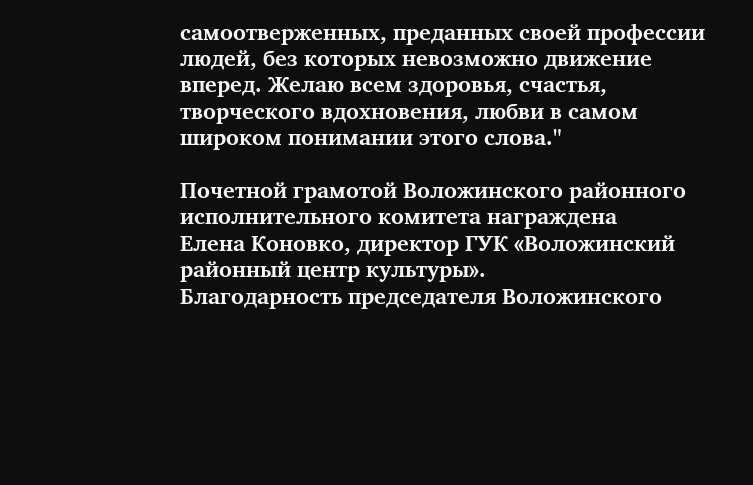самоотверженных, преданных своей профессии людей, без которых невозможно движение вперед. Желаю всем здоровья, счастья, творческого вдохновения, любви в самом широком понимании этого слова."

Почетной грамотой Воложинского районного исполнительного комитета награждена
Елена Коновко, директор ГУК «Воложинский районный центр культуры».
Благодарность председателя Воложинского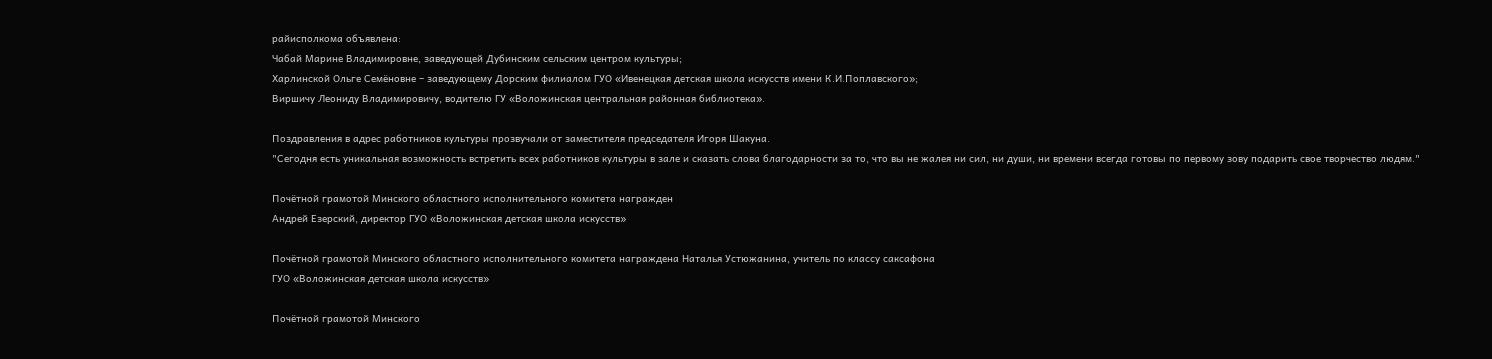райисполкома объявлена:
Чабай Марине Владимировне, заведующей Дубинским сельским центром культуры;
Харлинской Ольге Семёновне – заведующему Дорским филиалом ГУО «Ивенецкая детская школа искусств имени К.И.Поплавского»;
Виршичу Леониду Владимировичу, водителю ГУ «Воложинская центральная районная библиотека».

Поздравления в адрес работников культуры прозвучали от заместителя председателя Игоря Шакуна.
"Сегодня есть уникальная возможность встретить всех работников культуры в зале и сказать слова благодарности за то, что вы не жалея ни сил, ни души, ни времени всегда готовы по первому зову подарить свое творчество людям."

Почётной грамотой Минского областного исполнительного комитета награжден
Андрей Езерский, директор ГУО «Воложинская детская школа искусств»

Почётной грамотой Минского областного исполнительного комитета награждена Наталья Устюжанина, учитель по классу саксафона
ГУО «Воложинская детская школа искусств»

Почётной грамотой Минского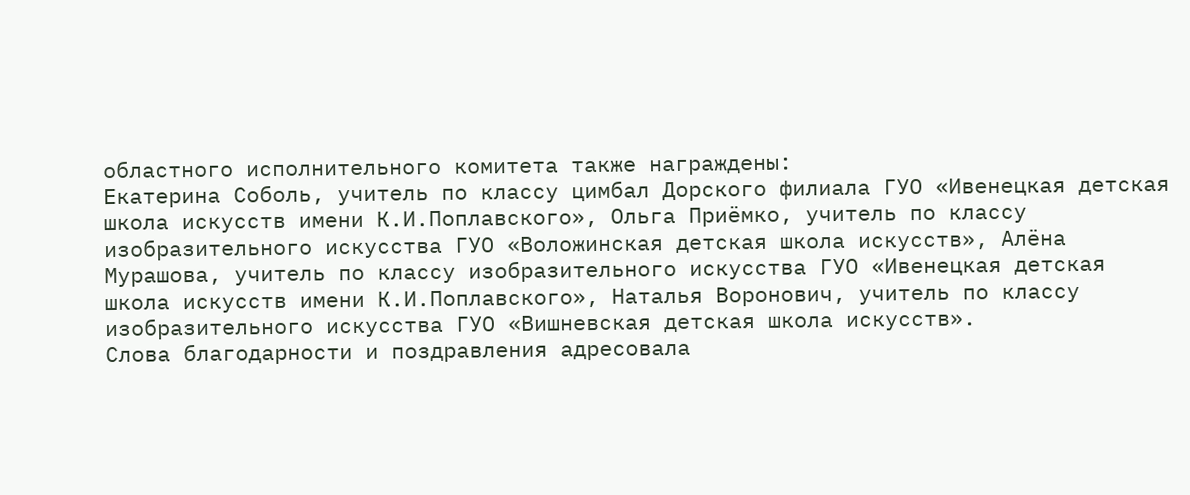областного исполнительного комитета также награждены:
Екатерина Соболь, учитель по классу цимбал Дорского филиала ГУО «Ивенецкая детская школа искусств имени К.И.Поплавского», Ольга Приёмко, учитель по классу изобразительного искусства ГУО «Воложинская детская школа искусств», Алёна Мурашова, учитель по классу изобразительного искусства ГУО «Ивенецкая детская школа искусств имени К.И.Поплавского», Наталья Воронович, учитель по классу изобразительного искусства ГУО «Вишневская детская школа искусств».
Слова благодарности и поздравления адресовала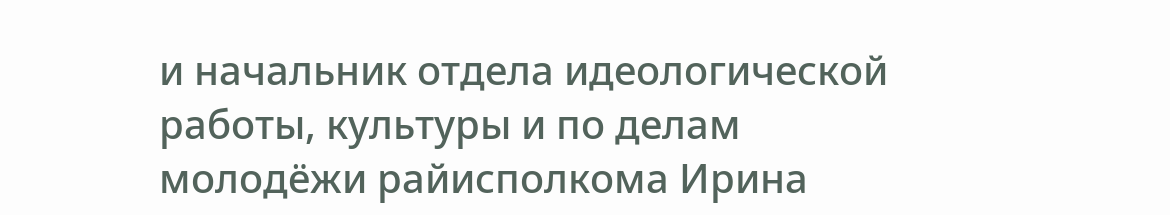и начальник отдела идеологической работы, культуры и по делам молодёжи райисполкома Ирина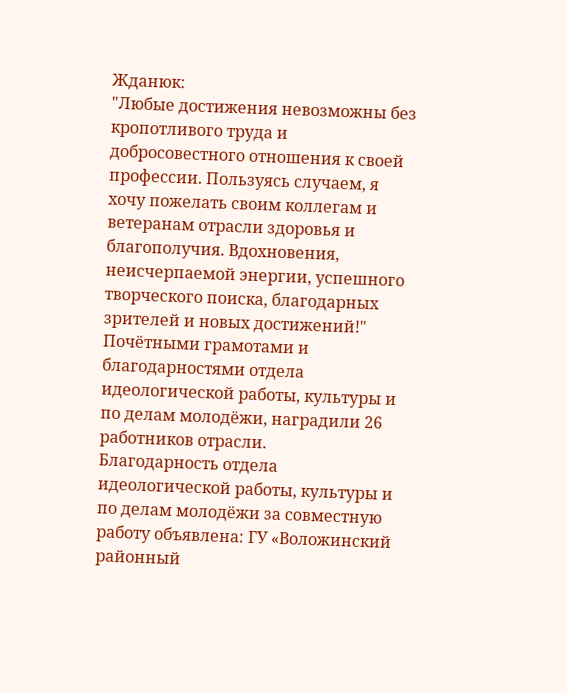Жданюк:
"Любые достижения невозможны без кропотливого труда и добросовестного отношения к своей профессии. Пользуясь случаем, я хочу пожелать своим коллегам и ветеранам отрасли здоровья и благополучия. Вдохновения, неисчерпаемой энергии, успешного творческого поиска, благодарных зрителей и новых достижений!"
Почётными грамотами и благодарностями отдела идеологической работы, культуры и по делам молодёжи, наградили 26 работников отрасли.
Благодарность отдела идеологической работы, культуры и по делам молодёжи за совместную работу объявлена: ГУ «Воложинский районный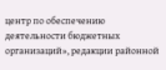центр по обеспечению деятельности бюджетных организаций», редакции районной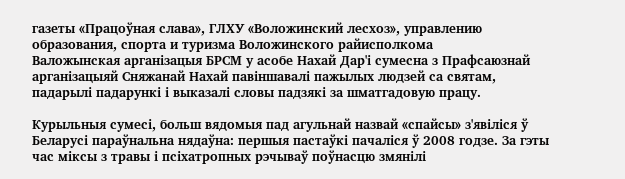газеты «Працоўная слава», ГЛХУ «Воложинский лесхоз», управлению образования, спорта и туризма Воложинского райисполкома
Валожынская арганізацыя БРСМ у асобе Нахай Дар'і сумесна з Прафсаюзнай арганізацыяй Сняжанай Нахай павіншавалі пажылых людзей са святам, падарылі падарункі і выказалі словы падзякі за шматгадовую працу.

Курыльныя сумесі, больш вядомыя пад агульнай назвай «спайсы» з'явіліся ў Беларусі параўнальна нядаўна: першыя пастаўкі пачаліся ў 2008 годзе. За гэты час міксы з травы і псіхатропных рэчываў поўнасцю змянілі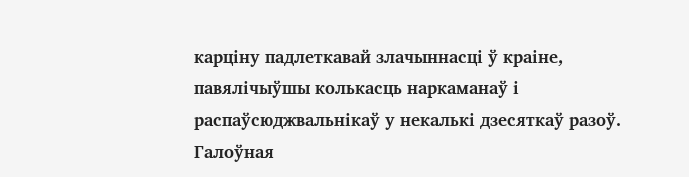карціну падлеткавай злачыннасці ў краіне, павялічыўшы колькасць наркаманаў і распаўсюджвальнікаў у некалькі дзесяткаў разоў.
Галоўная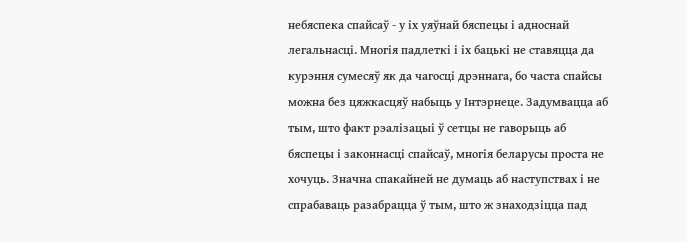небяспека спайсаў - у іх уяўнай бяспецы і адноснай легальнасці. Многія падлеткі і іх бацькі не ставяцца да курэння сумесяў як да чагосці дрэннага, бо часта спайсы можна без цяжкасцяў набыць у Інтэрнеце. Задумвацца аб тым, што факт рэалізацыі ў сетцы не гаворыць аб бяспецы і законнасці спайсаў, многія беларусы проста не хочуць. Значна спакайней не думаць аб наступствах і не спрабаваць разабрацца ў тым, што ж знаходзіцца пад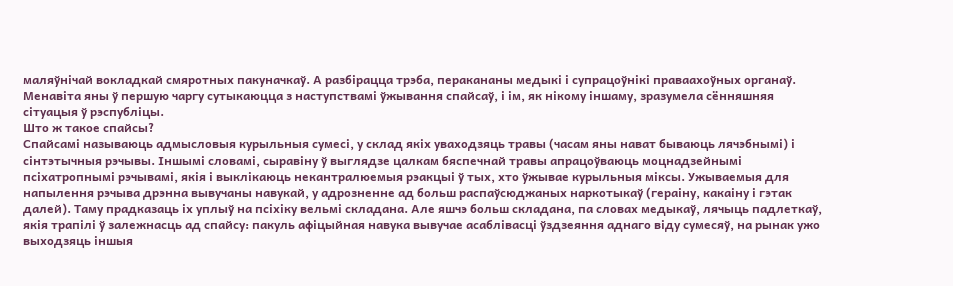маляўнічай вокладкай смяротных пакуначкаў. А разбірацца трэба, перакананы медыкі і супрацоўнікі праваахоўных органаў. Менавіта яны ў першую чаргу сутыкаюцца з наступствамі ўжывання спайсаў, і ім, як нікому іншаму, зразумела сённяшняя сітуацыя ў рэспубліцы.
Што ж такое спайсы?
Спайсамі называюць адмысловыя курыльныя сумесі, у склад якіх уваходзяць травы (часам яны нават бываюць лячэбнымі) і сінтэтычныя рэчывы. Іншымі словамі, сыравіну ў выглядзе цалкам бяспечнай травы апрацоўваюць моцнадзейнымі псіхатропнымі рэчывамі, якія і выклікаюць некантралюемыя рэакцыі ў тых, хто ўжывае курыльныя міксы. Ужываемыя для напылення рэчыва дрэнна вывучаны навукай, у адрозненне ад больш распаўсюджаных наркотыкаў (гераіну, какаіну і гэтак далей). Таму прадказаць іх уплыў на псіхіку вельмі складана. Але яшчэ больш складана, па словах медыкаў, лячыць падлеткаў, якія трапілі ў залежнасць ад спайсу: пакуль афіцыйная навука вывучае асаблівасці ўздзеяння аднаго віду сумесяў, на рынак ужо выходзяць іншыя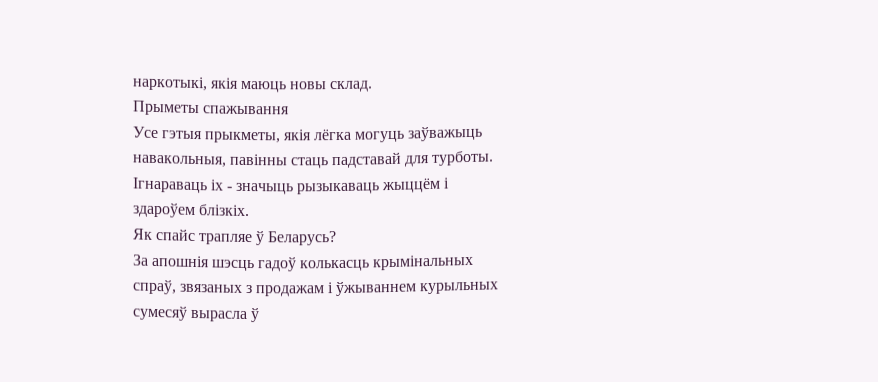наркотыкі, якія маюць новы склад.
Прыметы спажывання
Усе гэтыя прыкметы, якія лёгка могуць заўважыць навакольныя, павінны стаць падставай для турботы. Ігнараваць іх - значыць рызыкаваць жыццём і здароўем блізкіх.
Як спайс трапляе ў Беларусь?
За апошнія шэсць гадоў колькасць крымінальных спраў, звязаных з продажам і ўжываннем курыльных сумесяў вырасла ў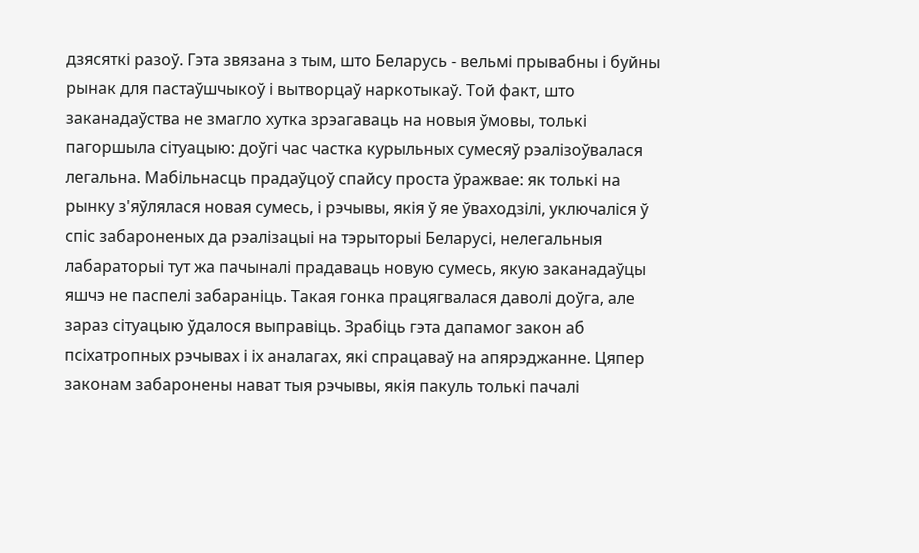дзясяткі разоў. Гэта звязана з тым, што Беларусь - вельмі прывабны і буйны рынак для пастаўшчыкоў і вытворцаў наркотыкаў. Той факт, што заканадаўства не змагло хутка зрэагаваць на новыя ўмовы, толькі пагоршыла сітуацыю: доўгі час частка курыльных сумесяў рэалізоўвалася легальна. Мабільнасць прадаўцоў спайсу проста ўражвае: як толькі на рынку з'яўлялася новая сумесь, і рэчывы, якія ў яе ўваходзілі, уключаліся ў спіс забароненых да рэалізацыі на тэрыторыі Беларусі, нелегальныя лабараторыі тут жа пачыналі прадаваць новую сумесь, якую заканадаўцы яшчэ не паспелі забараніць. Такая гонка працягвалася даволі доўга, але зараз сітуацыю ўдалося выправіць. Зрабіць гэта дапамог закон аб псіхатропных рэчывах і іх аналагах, які спрацаваў на апярэджанне. Цяпер законам забаронены нават тыя рэчывы, якія пакуль толькі пачалі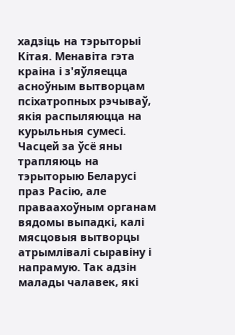хадзіць на тэрыторыі Кітая. Менавіта гэта краіна і з'яўляецца асноўным вытворцам псіхатропных рэчываў, якія распыляюцца на курыльныя сумесі. Часцей за ўсё яны трапляюць на тэрыторыю Беларусі праз Расію, але праваахоўным органам вядомы выпадкі, калі мясцовыя вытворцы атрымлівалі сыравіну і напрамую. Так адзін малады чалавек, які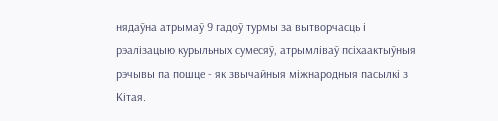нядаўна атрымаў 9 гадоў турмы за вытворчасць і рэалізацыю курыльных сумесяў, атрымліваў псіхаактыўныя рэчывы па пошце - як звычайныя міжнародныя пасылкі з Кітая.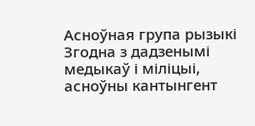Асноўная група рызыкі
Згодна з дадзенымі медыкаў і міліцыі, асноўны кантынгент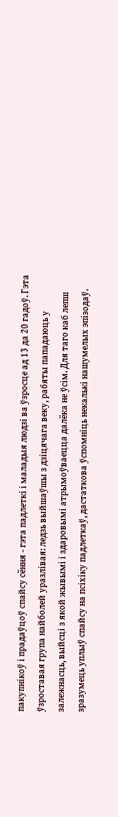пакупнікоў і прадаўцоў спайсу сёння - гэта падлеткі і маладыя людзі ва ўзросце ад 13 да 20 гадоў. Гэта ўзроставая група найболей уразлівая: ледзь выйшаўшы з дзіцячага веку, рабяты пападаюць у залежнасць, выйсці з якой жывымі і здаровымі атрымоўваецца далёка не ўсім. Для таго каб лепш зразумець уплыў спайсу на псіхіку падлеткаў, дастаткова ўспомніць некалькі нашумелых эпізодаў.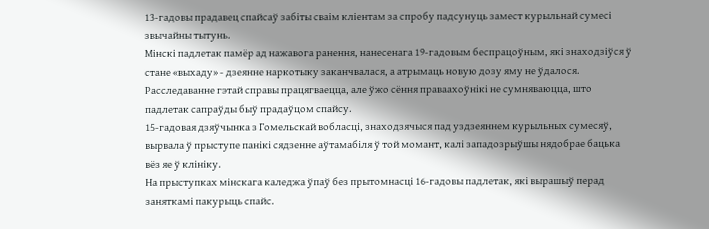13-гадовы прадавец спайсаў забіты сваім кліентам за спробу падсунуць замест курыльнай сумесі звычайны тытунь.
Мінскі падлетак памёр ад нажавога ранення, нанесенага 19-гадовым беспрацоўным, які знаходзіўся ў стане «выхаду» - дзеянне наркотыку заканчвалася, а атрымаць новую дозу яму не ўдалося. Расследаванне гэтай справы працягваецца, але ўжо сёння праваахоўнікі не сумняваюцца, што падлетак сапраўды быў прадаўцом спайсу.
15-гадовая дзяўчынка з Гомельскай вобласці, знаходзячыся пад уздзеяннем курыльных сумесяў, вырвала ў прыступе панікі сядзенне аўтамабіля ў той момант, калі западозрыўшы нядобрае бацька вёз яе ў клініку.
На прыступках мінскага каледжа ўпаў без прытомнасці 16-гадовы падлетак, які вырашыў перад заняткамі пакурыць спайс.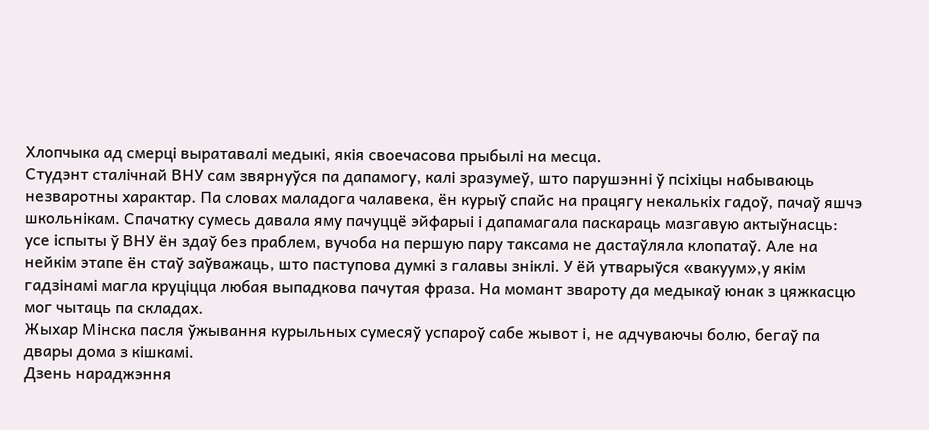Хлопчыка ад смерці выратавалі медыкі, якія своечасова прыбылі на месца.
Студэнт сталічнай ВНУ сам звярнуўся па дапамогу, калі зразумеў, што парушэнні ў псіхіцы набываюць незваротны характар. Па словах маладога чалавека, ён курыў спайс на працягу некалькіх гадоў, пачаў яшчэ школьнікам. Спачатку сумесь давала яму пачуццё эйфарыі і дапамагала паскараць мазгавую актыўнасць: усе іспыты ў ВНУ ён здаў без праблем, вучоба на першую пару таксама не дастаўляла клопатаў. Але на нейкім этапе ён стаў заўважаць, што паступова думкі з галавы зніклі. У ёй утварыўся «вакуум»,у якім гадзінамі магла круціцца любая выпадкова пачутая фраза. На момант звароту да медыкаў юнак з цяжкасцю мог чытаць па складах.
Жыхар Мінска пасля ўжывання курыльных сумесяў успароў сабе жывот і, не адчуваючы болю, бегаў па двары дома з кішкамі.
Дзень нараджэння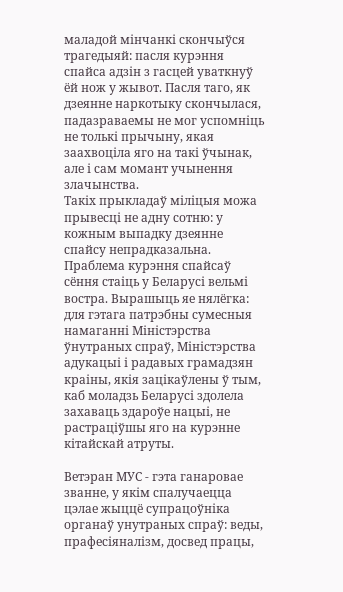маладой мінчанкі скончыўся трагедыяй: пасля курэння спайса адзін з гасцей уваткнуў ёй нож у жывот. Пасля таго, як дзеянне наркотыку скончылася, падазраваемы не мог успомніць не толькі прычыну, якая заахвоціла яго на такі ўчынак, але і сам момант учынення злачынства.
Такіх прыкладаў міліцыя можа прывесці не адну сотню: у кожным выпадку дзеянне спайсу непрадказальна.
Праблема курэння спайсаў сёння стаіць у Беларусі вельмі востра. Вырашыць яе нялёгка: для гэтага патрэбны сумесныя намаганні Міністэрства ўнутраных спраў, Міністэрства адукацыі і радавых грамадзян краіны, якія зацікаўлены ў тым, каб моладзь Беларусі здолела захаваць здароўе нацыі, не растраціўшы яго на курэнне кітайскай атруты.

Ветэран МУС - гэта ганаровае званне, у якім спалучаецца цэлае жыццё супрацоўніка органаў унутраных спраў: веды, прафесіяналізм, досвед працы,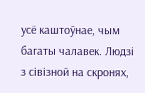усё каштоўнае, чым багаты чалавек. Людзі з сівізной на скронях,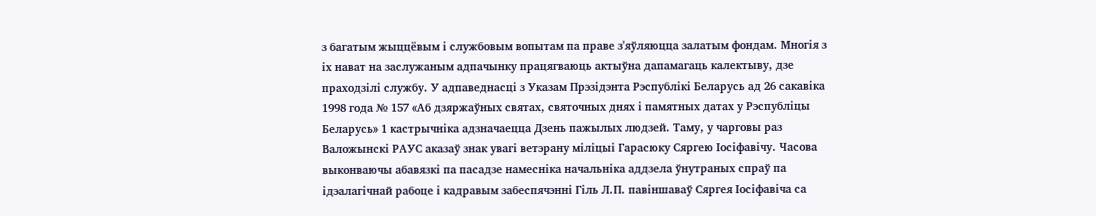з багатым жыццёвым і службовым вопытам па праве з'яўляюцца залатым фондам. Многія з іх нават на заслужаным адпачынку працягваюць актыўна дапамагаць калектыву, дзе праходзілі службу. У адпаведнасці з Указам Прэзідэнта Рэспублікі Беларусь ад 26 сакавіка 1998 года № 157 «Аб дзяржаўных святах, святочных днях і памятных датах у Рэспубліцы Беларусь» 1 кастрычніка адзначаецца Дзень пажылых людзей. Таму, у чарговы раз Валожынскі РАУС аказаў знак увагі ветэрану міліцыі Гарасюку Сяргею Іосіфавічу. Часова выконваючы абавязкі па пасадзе намесніка начальніка аддзела ўнутраных спраў па ідэалагічнай рабоце і кадравым забеспячэнні Гіль Л.П. павіншаваў Сяргея Іосіфавіча са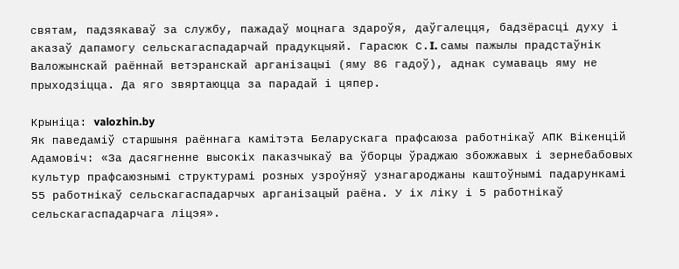святам, падзякаваў за службу, пажадаў моцнага здароўя, даўгалецця, бадзёрасці духу і аказаў дапамогу сельскагаспадарчай прадукцыяй. Гарасюк С.I. самы пажылы прадстаўнік Валожынскай раённай ветэранскай арганізацыі (яму 86 гадоў), аднак сумаваць яму не прыходзіцца. Да яго звяртаюцца за парадай і цяпер.

Крыніца: valozhin.by
Як паведаміў старшыня раённага камітэта Беларускага прафсаюза работнікаў АПК Вікенцій Адамовіч: «За дасягненне высокіх паказчыкаў ва ўборцы ўраджаю збожжавых і зернебабовых культур прафсаюзнымі структурамі розных узроўняў узнагароджаны каштоўнымі падарункамі 55 работнікаў сельскагаспадарчых арганізацый раёна. У іх ліку і 5 работнікаў сельскагаспадарчага ліцэя».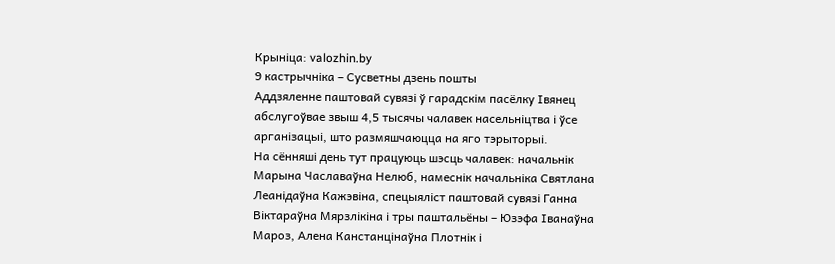Крыніца: valozhin.by
9 кастрычніка – Сусветны дзень пошты
Аддзяленне паштовай сувязі ў гарадскім пасёлку Івянец абслугоўвае звыш 4,5 тысячы чалавек насельніцтва і ўсе арганізацыі, што размяшчаюцца на яго тэрыторыі.
На сённяші день тут працуюць шэсць чалавек: начальнік Марына Чаславаўна Нелюб, намеснік начальніка Святлана Леанідаўна Кажэвіна, спецыяліст паштовай сувязі Ганна Віктараўна Мярзлікіна і тры паштальёны – Юзэфа Іванаўна Мароз, Алена Канстанцінаўна Плотнік і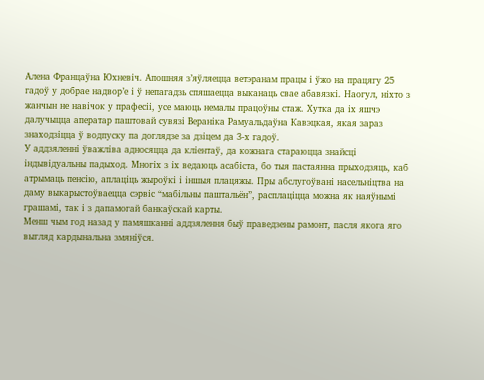Алена Францаўна Юхневіч. Апошняя з’яўляецца ветэранам працы і ўжо на працягу 25 гадоў у добрае надвор’е і ў непагадзь спяшаецца выканаць свае абавязкі. Наогул, ніхто з жанчын не навічок у прафесіі, усе маюць немалы працоўны стаж. Хутка да іх яшчэ далучыцца аператар паштовай сувязі Вераніка Рамуальдаўна Кавэцкая, якая зараз знаходзіцца ў водпуску па доглядзе за дзіцем да 3-х гадоў.
У аддзяленні ўважліва адносяцца да кліентаў, да кожнага стараюцца знайсці індывідуальны падыход. Многіх з іх ведаюць асабіста, бо тыя пастаянна прыходзяць, каб атрымаць пенсію, аплаціць жыроўкі і іншыя плацяжы. Пры абслугоўвані насельніцтва на даму выкарыстоўваецца сэрвіс “мабільны паштальён”, расплаціцца можна як наяўнымі грашамі, так і з дапамогай банкаўскай карты.
Менш чым год назад у памяшканні аддзялення быў праведзены рамонт, пасля якога яго выгляд кардынальна змяніўся.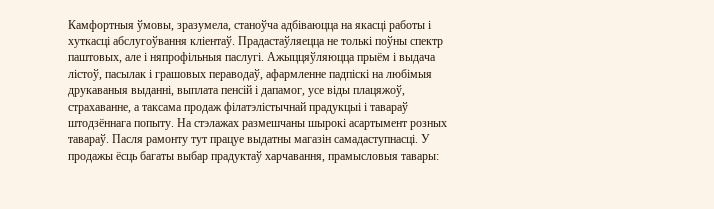Камфортныя ўмовы, зразумела, станоўча адбіваюцца на якасці работы і хуткасці абслугоўвання кліентаў. Прадастаўляецца не толькі поўны спектр паштовых, але і няпрофільныя паслугі. Ажыццяўляюцца прыём і выдача лістоў, пасылак і грашовых пераводаў, афармленне падпіскі на любімыя друкаваныя выданні, выплата пенсій і дапамог, усе віды плацяжоў, страхаванне, а таксама продаж філатэлістычнай прадукцыі і тавараў штодзённага попыту. На стэлажах размешчаны шырокі асартымент розных тавараў. Пасля рамонту тут працуе выдатны магазін самадаступнасці. У продажы ёсць багаты выбар прадуктаў харчавання, прамысловыя тавары: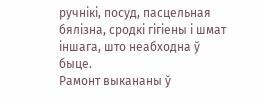ручнікі, посуд, пасцельная бялізна, сродкі гігіены і шмат іншага, што неабходна ў быце.
Рамонт выкананы ў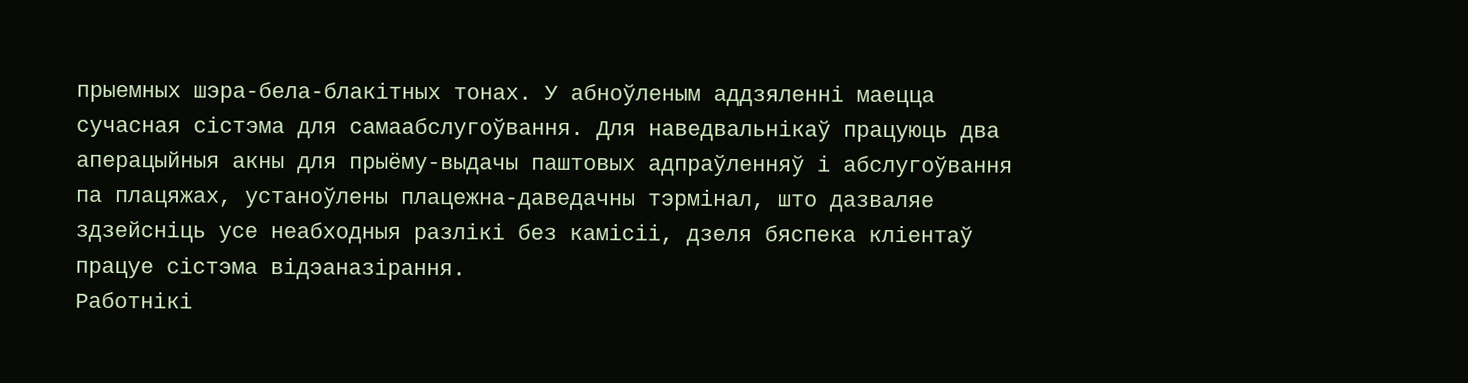прыемных шэра-бела-блакітных тонах. У абноўленым аддзяленні маецца сучасная сістэма для самаабслугоўвання. Для наведвальнікаў працуюць два аперацыйныя акны для прыёму-выдачы паштовых адпраўленняў і абслугоўвання па плацяжах, устаноўлены плацежна-даведачны тэрмінал, што дазваляе здзейсніць усе неабходныя разлікі без камісіі, дзеля бяспека кліентаў працуе сістэма відэаназірання.
Работнікі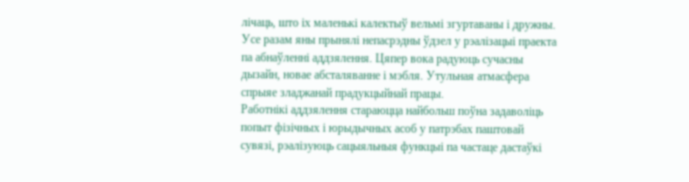лічаць, што іх маленькі калектыў вельмі згуртаваны і дружны. Усе разам яны прынялі непасрэдны ўдзел у рэалізацыі праекта па абнаўленні аддзялення. Цяпер вока радуюць сучасны дызайн, новае абсталяванне і мэбля. Утульная атмасфера спрыяе зладжанай прадукцыйнай працы.
Работнікі аддзялення стараюцца найбольш поўна задаволіць попыт фізічных і юрыдычных асоб у патрэбах паштовай сувязі, рэалізуюць сацыяльныя функцыі па частаце дастаўкі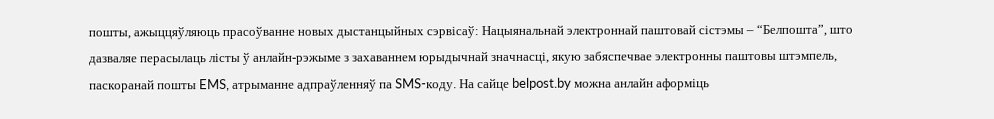пошты, ажыццяўляюць прасоўванне новых дыстанцыйных сэрвісаў: Нацыянальнай электроннай паштовай сістэмы – “Белпошта”, што дазваляе перасылаць лісты ў анлайн-рэжыме з захаваннем юрыдычнай значнасці, якую забяспечвае электронны паштовы штэмпель, паскоранай пошты EMS, атрыманне адпраўленняў па SMS-коду. На сайце belpost.by можна анлайн аформіць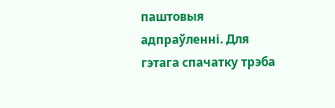паштовыя адпраўленні. Для гэтага спачатку трэба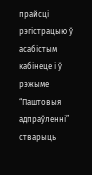прайсці рэгістрацыю ў асабістым кабінеце і ў рэжыме “Паштовыя адпраўленні” стварыць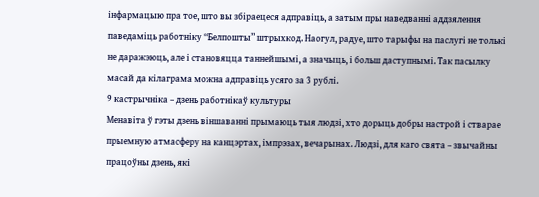інфармацыю пра тое, што вы збіраецеся адправіць, а затым пры наведванні аддзялення паведаміць работніку “Белпошты” штрыхкод. Наогул, радуе, што тарыфы на паслугі не толькі не даражэюць, але і становяцца таннейшымі, а значыць, і больш даступнымі. Так пасылку масай да кілаграма можна адправіць усяго за 3 рублі.
9 кастрычніка – дзень работнікаў культуры
Менавіта ў гэты дзень віншаванні прымаюць тыя людзі, хто дорыць добры настрой і стварае прыемную атмасферу на канцэртах, імпрэзах, вечарынах. Людзі, для каго свята – звычайны працоўны дзень, які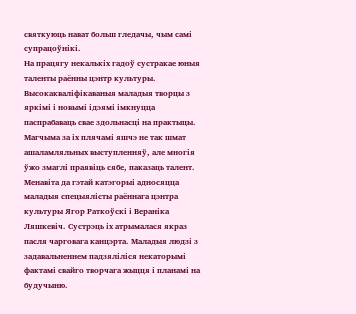святкуюць нават больш гледачы, чым самі супрацоўнікі.
На працягу некалькіх гадоў сустракае юныя таленты раённы цэнтр культуры. Высокакваліфікаваныя маладыя творцы з яркімі і новымі ідэямі імкнуцца паспрабаваць свае здольнасці на практыцы. Магчыма за іх плячамі яшчэ не так шмат ашаламляльных выступленняў, але многія ўжо змаглі праявіць сябе, паказаць талент. Менавіта да гэтай катэгорыі адносяцца маладыя спецыялісты раённага цэнтра культуры Ягор Раткоўскі і Вераніка Ляшкевіч. Сустрэць іх атрымалася якраз пасля чарговага канцэрта. Маладыя людзі з задавальненнем падзяліліся некаторымі фактамі свайго творчага жыцця і планамі на будучыню.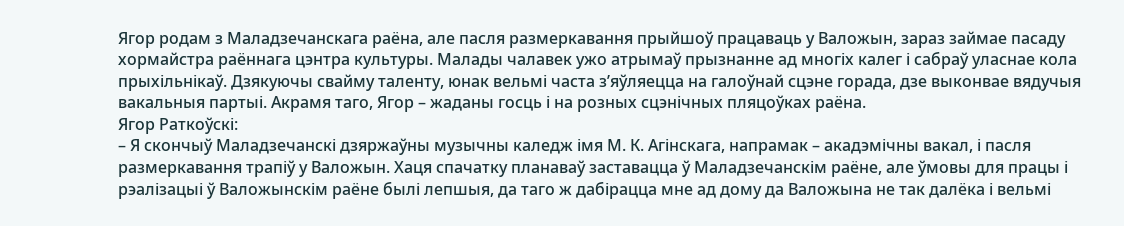Ягор родам з Маладзечанскага раёна, але пасля размеркавання прыйшоў працаваць у Валожын, зараз займае пасаду хормайстра раённага цэнтра культуры. Малады чалавек ужо атрымаў прызнанне ад многіх калег і сабраў уласнае кола прыхільнікаў. Дзякуючы свайму таленту, юнак вельмі часта з’яўляецца на галоўнай сцэне горада, дзе выконвае вядучыя вакальныя партыі. Акрамя таго, Ягор – жаданы госць і на розных сцэнічных пляцоўках раёна.
Ягор Раткоўскі:
– Я скончыў Маладзечанскі дзяржаўны музычны каледж імя М. К. Агінскага, напрамак – акадэмічны вакал, і пасля размеркавання трапіў у Валожын. Хаця спачатку планаваў заставацца ў Маладзечанскім раёне, але ўмовы для працы і рэалізацыі ў Валожынскім раёне былі лепшыя, да таго ж дабірацца мне ад дому да Валожына не так далёка і вельмі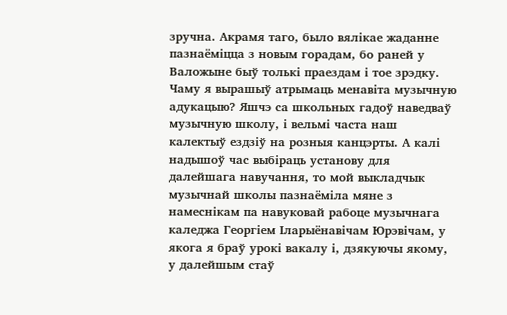зручна. Акрамя таго, было вялікае жаданне пазнаёміцца з новым горадам, бо раней у Валожыне быў толькі праездам і тое зрэдку.
Чаму я вырашыў атрымаць менавіта музычную адукацыю? Яшчэ са школьных гадоў наведваў музычную школу, і вельмі часта наш калектыў ездзіў на розныя канцэрты. А калі надышоў час выбіраць установу для далейшага навучання, то мой выкладчык музычнай школы пазнаёміла мяне з намеснікам па навуковай рабоце музычнага каледжа Георгіем Іларыёнавічам Юрэвічам, у якога я браў урокі вакалу і, дзякуючы якому, у далейшым стаў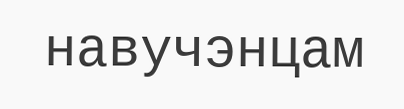навучэнцам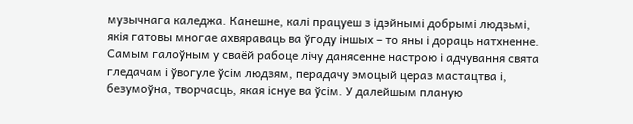музычнага каледжа. Канешне, калі працуеш з ідэйнымі добрымі людзьмі, якія гатовы многае ахвяраваць ва ўгоду іншых – то яны і дораць натхненне.
Самым галоўным у сваёй рабоце лічу данясенне настрою і адчування свята гледачам і ўвогуле ўсім людзям, перадачу эмоцый цераз мастацтва і, безумоўна, творчасць, якая існуе ва ўсім. У далейшым планую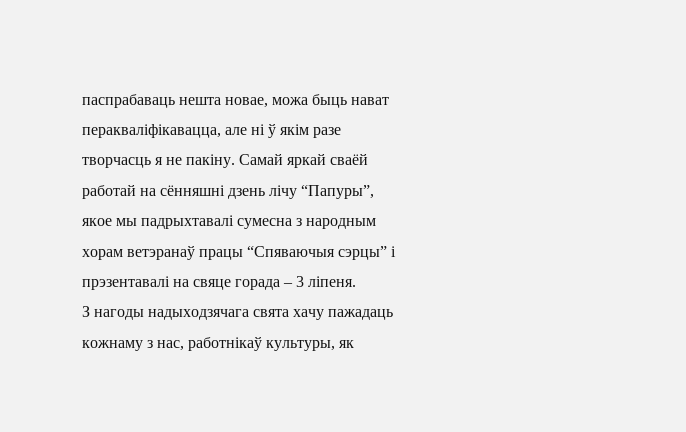паспрабаваць нешта новае, можа быць нават перакваліфікавацца, але ні ў якім разе творчасць я не пакіну. Самай яркай сваёй работай на сённяшні дзень лічу “Папуры”, якое мы падрыхтавалі сумесна з народным хорам ветэранаў працы “Спяваючыя сэрцы” і прэзентавалі на свяце горада – 3 ліпеня.
З нагоды надыходзячага свята хачу пажадаць кожнаму з нас, работнікаў культуры, як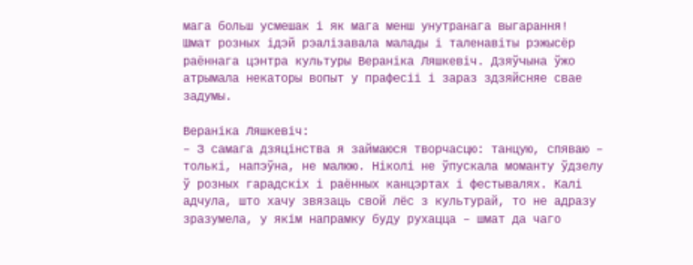мага больш усмешак і як мага менш унутранага выгарання!
Шмат розных ідэй рэалізавала малады і таленавіты рэжысёр раённага цэнтра культуры Вераніка Ляшкевіч. Дзяўчына ўжо атрымала некаторы вопыт у прафесіі і зараз здзяйсняе свае задумы.

Вераніка Ляшкевіч:
– З самага дзяцінства я займаюся творчасцю: танцую, спяваю – толькі, напэўна, не малюю. Ніколі не ўпускала моманту ўдзелу ў розных гарадскіх і раённых канцэртах і фестывалях. Калі адчула, што хачу звязаць свой лёс з культурай, то не адразу зразумела, у якім напрамку буду рухацца – шмат да чаго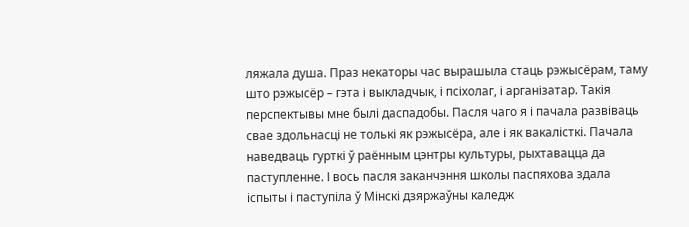ляжала душа. Праз некаторы час вырашыла стаць рэжысёрам, таму што рэжысёр – гэта і выкладчык, і псіхолаг, і арганізатар. Такія перспектывы мне былі даспадобы. Пасля чаго я і пачала развіваць свае здольнасці не толькі як рэжысёра, але і як вакалісткі. Пачала наведваць гурткі ў раённым цэнтры культуры, рыхтавацца да паступленне. І вось пасля заканчэння школы паспяхова здала іспыты і паступіла ў Мінскі дзяржаўны каледж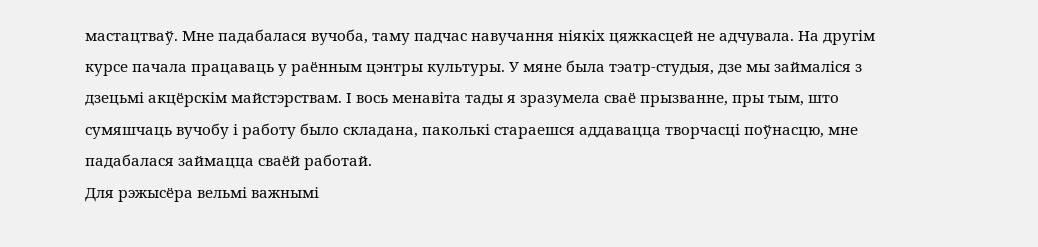мастацтваў. Мне падабалася вучоба, таму падчас навучання ніякіх цяжкасцей не адчувала. На другім курсе пачала працаваць у раённым цэнтры культуры. У мяне была тэатр-студыя, дзе мы займаліся з дзецьмі акцёрскім майстэрствам. І вось менавіта тады я зразумела сваё прызванне, пры тым, што сумяшчаць вучобу і работу было складана, паколькі стараешся аддавацца творчасці поўнасцю, мне падабалася займацца сваёй работай.
Для рэжысёра вельмі важнымі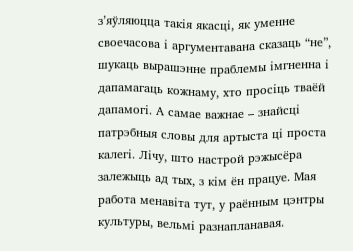з’яўляюцца такія якасці, як уменне своечасова і аргументавана сказаць “не”, шукаць вырашэнне праблемы імгненна і дапамагаць кожнаму, хто просіць тваёй дапамогі. А самае важнае – знайсці патрэбныя словы для артыста ці проста калегі. Лічу, што настрой рэжысёра залежыць ад тых, з кім ён працуе. Мая работа менавіта тут, у раённым цэнтры культуры, вельмі разнапланавая.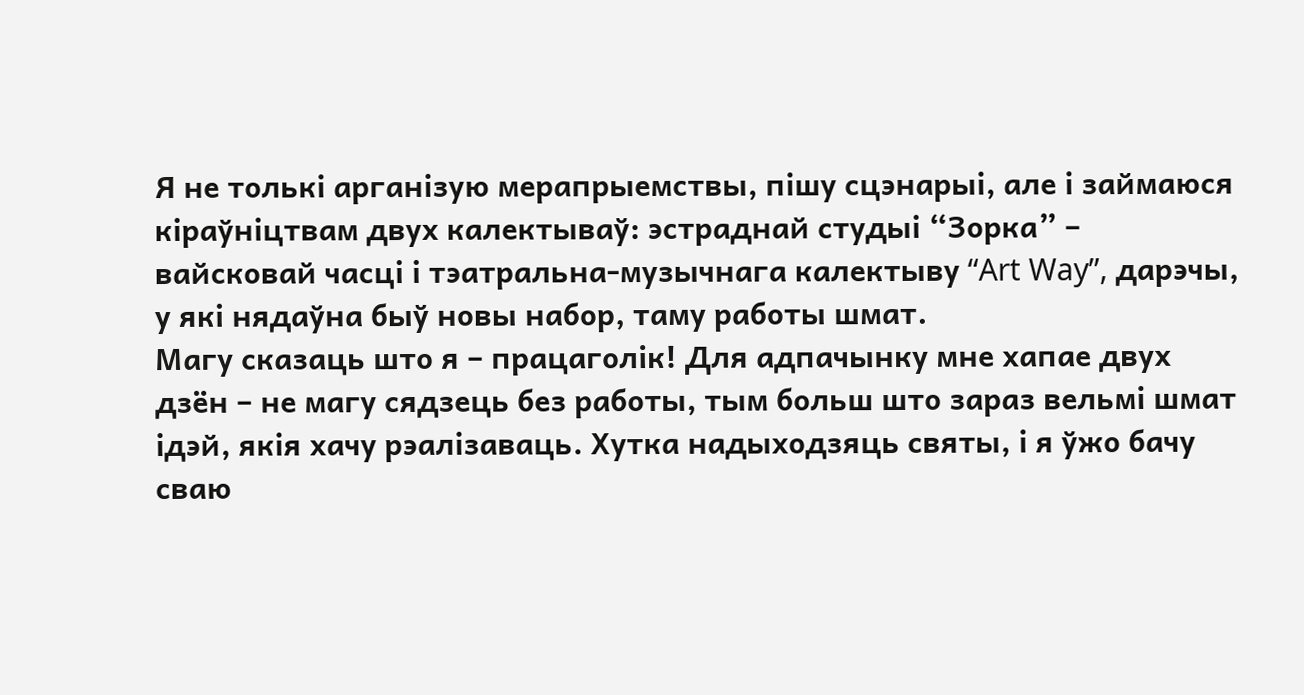Я не толькі арганізую мерапрыемствы, пішу сцэнарыі, але і займаюся кіраўніцтвам двух калектываў: эстраднай студыі “Зорка” – вайсковай часці і тэатральна-музычнага калектыву “Art Way”, дарэчы, у які нядаўна быў новы набор, таму работы шмат.
Магу сказаць што я – працаголік! Для адпачынку мне хапае двух дзён – не магу сядзець без работы, тым больш што зараз вельмі шмат ідэй, якія хачу рэалізаваць. Хутка надыходзяць святы, і я ўжо бачу сваю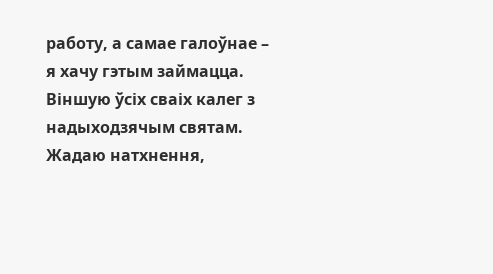работу, а самае галоўнае – я хачу гэтым займацца.
Віншую ўсіх сваіх калег з надыходзячым святам.
Жадаю натхнення,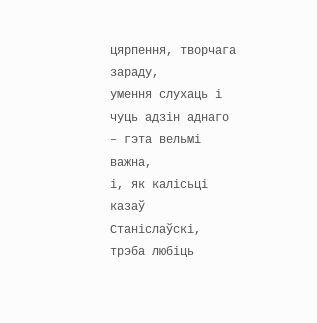цярпення, творчага зараду,
умення слухаць і чуць адзін аднаго – гэта вельмі важна,
і, як калісьці казаў Станіслаўскі, трэба любіць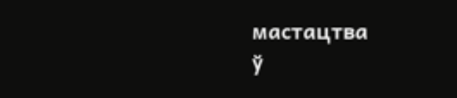мастацтва
ў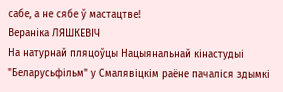сабе, а не сябе ў мастацтве!
Вераніка ЛЯШКЕВІЧ
На натурнай пляцоўцы Нацыянальнай кінастудыі "Беларусьфільм" у Смалявіцкім раёне пачаліся здымкі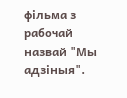фільма з рабочай назвай "Мы адзіныя".